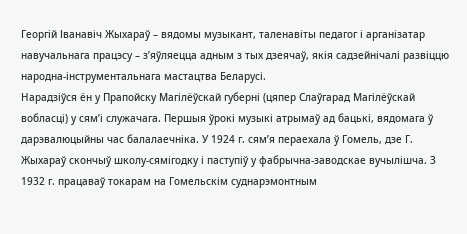Георгій Іванавіч Жыхараў – вядомы музыкант, таленавіты педагог і арганізатар навучальнага працэсу – з’яўляецца адным з тых дзеячаў, якія садзейнічалі развіццю народна-інструментальнага мастацтва Беларусі.
Нарадзіўся ён у Прапойску Магілёўскай губерні (цяпер Слаўгарад Магілёўскай вобласці) у сям’і служачага. Першыя ўрокі музыкі атрымаў ад бацькі, вядомага ў дарэвалюцыйны час балалаечніка. У 1924 г. сям’я пераехала ў Гомель, дзе Г. Жыхараў скончыў школу-сямігодку і паступіў у фабрычна-заводскае вучылішча. З 1932 г. працаваў токарам на Гомельскім суднарэмонтным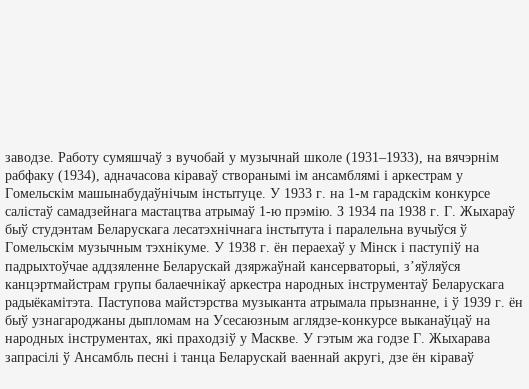заводзе. Работу сумяшчаў з вучобай у музычнай школе (1931–1933), на вячэрнім рабфаку (1934), адначасова кіраваў створанымі ім ансамблямі і аркестрам у Гомельскім машынабудаўнічым інстытуце. У 1933 г. на 1-м гарадскім конкурсе салістаў самадзейнага мастацтва атрымаў 1-ю прэмію. З 1934 па 1938 г. Г. Жыхараў быў студэнтам Беларускага лесатэхнічнага інстытута і паралельна вучыўся ў Гомельскім музычным тэхнікуме. У 1938 г. ён пераехаў у Мінск і паступіў на падрыхтоўчае аддзяленне Беларускай дзяржаўнай кансерваторыі, з’яўляўся канцэртмайстрам групы балаечнікаў аркестра народных інструментаў Беларускага радыёкамітэта. Паступова майстэрства музыканта атрымала прызнанне, і ў 1939 г. ён быў узнагароджаны дыпломам на Усесаюзным аглядзе-конкурсе выканаўцаў на народных інструментах, які праходзіў у Маскве. У гэтым жа годзе Г. Жыхарава запрасілі ў Ансамбль песні і танца Беларускай ваеннай акругі, дзе ён кіраваў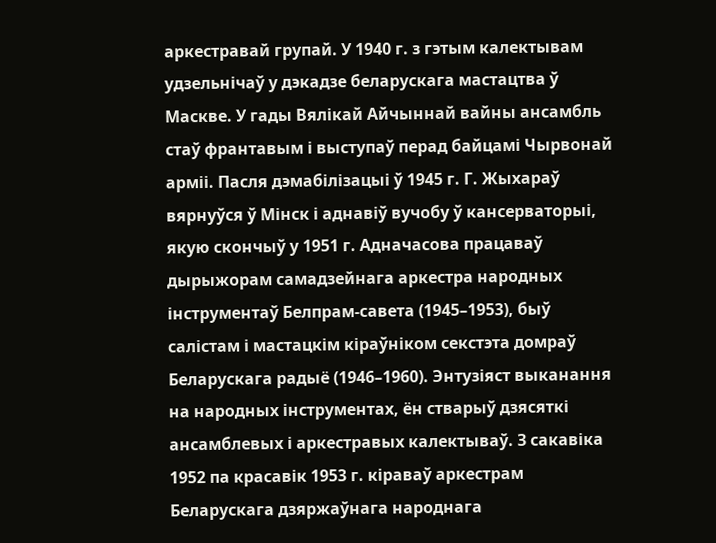аркестравай групай. У 1940 г. з гэтым калектывам удзельнічаў у дэкадзе беларускага мастацтва ў Маскве. У гады Вялікай Айчыннай вайны ансамбль стаў франтавым і выступаў перад байцамі Чырвонай арміі. Пасля дэмабілізацыі ў 1945 г. Г. Жыхараў вярнуўся ў Мінск і аднавіў вучобу ў кансерваторыі, якую скончыў у 1951 г. Адначасова працаваў дырыжорам самадзейнага аркестра народных інструментаў Белпрам-савета (1945–1953), быў салістам і мастацкім кіраўніком секстэта домраў Беларускага радыё (1946–1960). Энтузіяст выканання на народных інструментах, ён стварыў дзясяткі ансамблевых і аркестравых калектываў. З сакавіка 1952 па красавік 1953 г. кіраваў аркестрам Беларускага дзяржаўнага народнага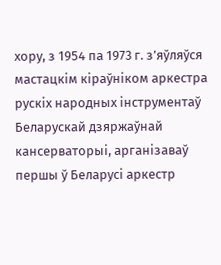хору, з 1954 па 1973 г. з’яўляўся мастацкім кіраўніком аркестра рускіх народных інструментаў Беларускай дзяржаўнай кансерваторыі, арганізаваў першы ў Беларусі аркестр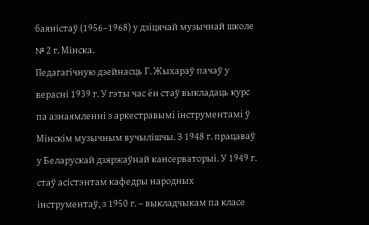баяністаў (1956–1968) у дзіцячай музычнай школе № 2 г. Мінска.
Педагагічную дзейнасць Г. Жыхараў пачаў у верасні 1939 г. У гэты час ён стаў выкладаць курс па азнаямленні з аркестравымі інструментамі ў Мінскім музычным вучылішчы. З 1948 г. працаваў у Беларускай дзяржаўнай кансерваторыі. У 1949 г. стаў асістэнтам кафедры народных інструментаў, з 1950 г. – выкладчыкам па класе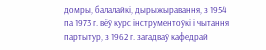домры, балалайкі, дырыжыравання, з 1954 па 1973 г. вёў курс інструментоўкі і чытання партытур, з 1962 г. загадваў кафедрай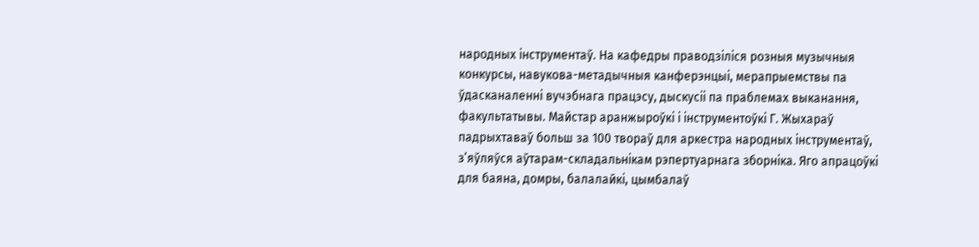народных інструментаў. На кафедры праводзіліся розныя музычныя конкурсы, навукова-метадычныя канферэнцыі, мерапрыемствы па ўдасканаленні вучэбнага працэсу, дыскусіі па праблемах выканання, факультатывы. Майстар аранжыроўкі і інструментоўкі Г. Жыхараў падрыхтаваў больш за 100 твораў для аркестра народных інструментаў, з’яўляўся аўтарам-складальнікам рэпертуарнага зборніка. Яго апрацоўкі для баяна, домры, балалайкі, цымбалаў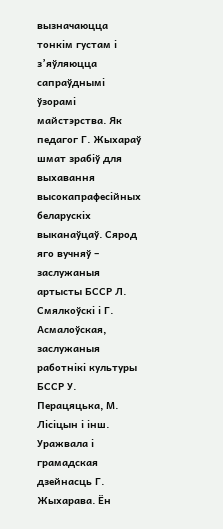вызначаюцца тонкім густам і з’яўляюцца сапраўднымі ўзорамі майстэрства. Як педагог Г. Жыхараў шмат зрабіў для выхавання высокапрафесійных беларускіх выканаўцаў. Сярод яго вучняў – заслужаныя артысты БССР Л. Смялкоўскі і Г. Асмалоўская, заслужаныя работнікі культуры БССР У. Перацяцька, М. Лісіцын і інш.
Уражвала і грамадская дзейнасць Г. Жыхарава. Ён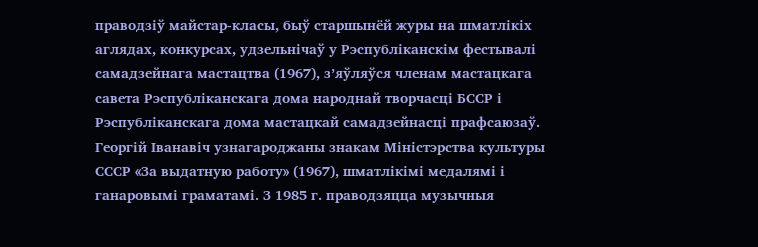праводзіў майстар-класы, быў старшынёй журы на шматлікіх аглядах, конкурсах, удзельнічаў у Рэспубліканскім фестывалі самадзейнага мастацтва (1967), з’яўляўся членам мастацкага савета Рэспубліканскага дома народнай творчасці БССР і Рэспубліканскага дома мастацкай самадзейнасці прафсаюзаў.
Георгій Іванавіч узнагароджаны знакам Міністэрства культуры СССР «За выдатную работу» (1967), шматлікімі медалямі і ганаровымі граматамі. З 1985 г. праводзяцца музычныя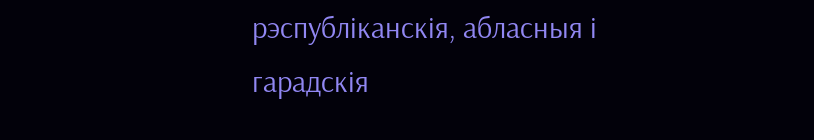рэспубліканскія, абласныя і гарадскія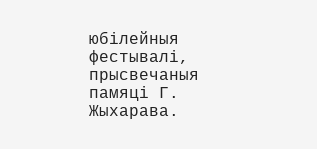юбілейныя фестывалі, прысвечаныя памяці Г. Жыхарава.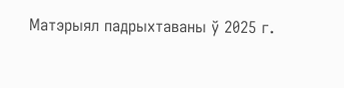Матэрыял падрыхтаваны ў 2025 г.